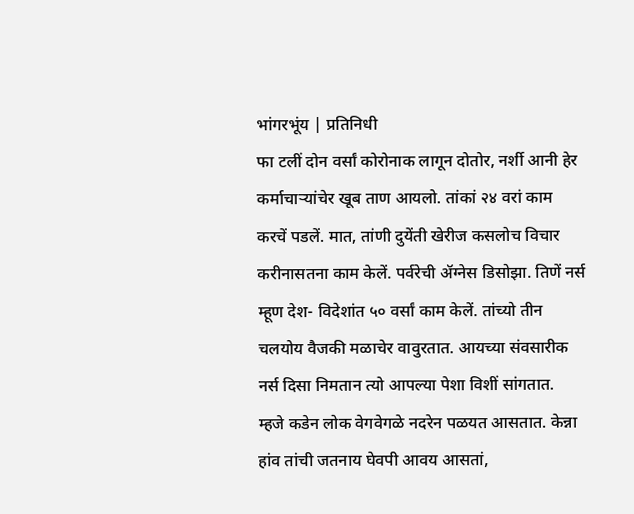भांगरभूंय | प्रतिनिधी
फा टलीं दोन वर्सां कोरोनाक लागून दोतोर, नर्शी आनी हेर कर्माचाऱ्यांचेर खूब ताण आयलो. तांकां २४ वरां काम करचें पडलें. मात, तांणी दुयेंती खेरीज कसलोच विचार करीनासतना काम केलें. पर्वरेची ॲग्नेस डिसोझा. तिणें नर्स म्हूण देश- विदेशांत ५० वर्सां काम केलें. तांच्यो तीन चलयोय वैजकी मळाचेर वावुरतात. आयच्या संवसारीक नर्स दिसा निमतान त्यो आपल्या पेशा विशीं सांगतात.
म्हजे कडेन लोक वेगवेगळे नदरेन पळयत आसतात. केन्ना हांव तांची जतनाय घेवपी आवय आसतां,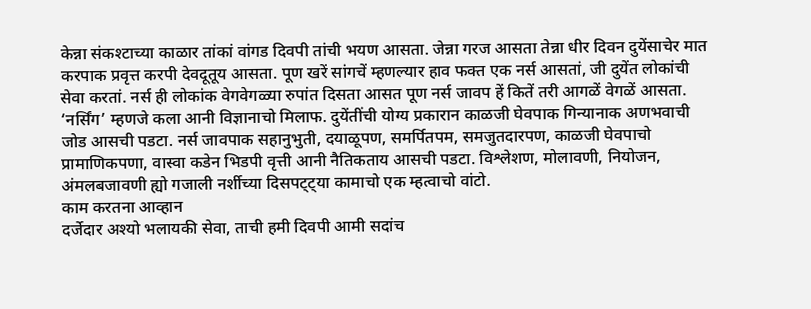केन्ना संकश्टाच्या काळार तांकां वांगड दिवपी तांची भयण आसता. जेन्ना गरज आसता तेन्ना धीर दिवन दुयेंसाचेर मात करपाक प्रवृत्त करपी देवदूतूय आसता. पूण खरें सांगचें म्हणल्यार हाव फक्त एक नर्स आसतां, जी दुयेंत लोकांची सेवा करतां. नर्स ही लोकांक वेगवेगळ्या रुपांत दिसता आसत पूण नर्स जावप हें कितें तरी आगळें वेगळें आसता.
‘नर्सिंग’ म्हणजे कला आनी विज्ञानाचो मिलाफ. दुयेंतींची योग्य प्रकारान काळजी घेवपाक गिन्यानाक अणभवाची जोड आसची पडटा. नर्स जावपाक सहानुभुती, दयाळूपण, समर्पितपम, समजुतदारपण, काळजी घेवपाचो प्रामाणिकपणा, वास्वा कडेन भिडपी वृत्ती आनी नैतिकताय आसची पडटा. विश्लेशण, मोलावणी, नियोजन, अंमलबजावणी ह्यो गजाली नर्शीच्या दिसपट्ट्या कामाचो एक म्हत्वाचो वांटो.
काम करतना आव्हान
दर्जेदार अश्यो भलायकी सेवा, ताची हमी दिवपी आमी सदांच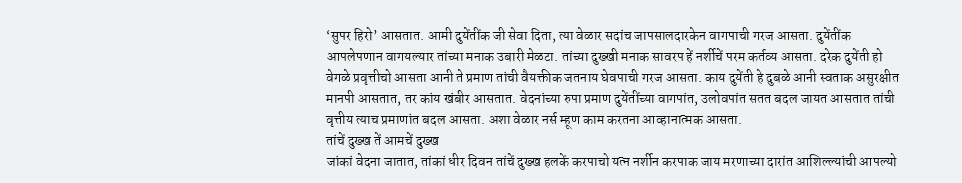‘सुपर हिरो’ आसतात. आमी दुयेंतींक जी सेवा दिता, त्या वेळार सदांच जापसालदारकेन वागपाची गरज आसता. दुयेंतींक आपलेपणान वागयल्यार तांच्या मनाक उबारी मेळटा. तांच्या दुख्खी मनाक सावरप हें नर्शीचें परम कर्तव्य आसता. दरेक दुयेंती हो वेगळे प्रवृत्तीचो आसता आनी ते प्रमाण तांची वैयक्तीक जतनाय घेवपाची गरज आसता. काय दुयेंती हे दुबळे आनी स्वताक असुरक्षीत मानपी आसतात, तर कांय खंबीर आसतात. वेदनांच्या रुपा प्रमाण दुयेंतींच्या वागपांत, उलोवपांत सतत बदल जायत आसतात तांची वृत्तीय त्याच प्रमाणांत बदल आसता. अशा वेळार नर्स म्हूण काम करतना आव्हानात्मक आसता.
तांचें दुख्ख तें आमचें दुख्ख
जांकां वेदना जातात, तांकां धीर दिवन तांचें दुख्ख हलकें करपाचो यत्न नर्शीन करपाक जाय मरणाच्या दारांत आशिल्ल्यांची आपल्यो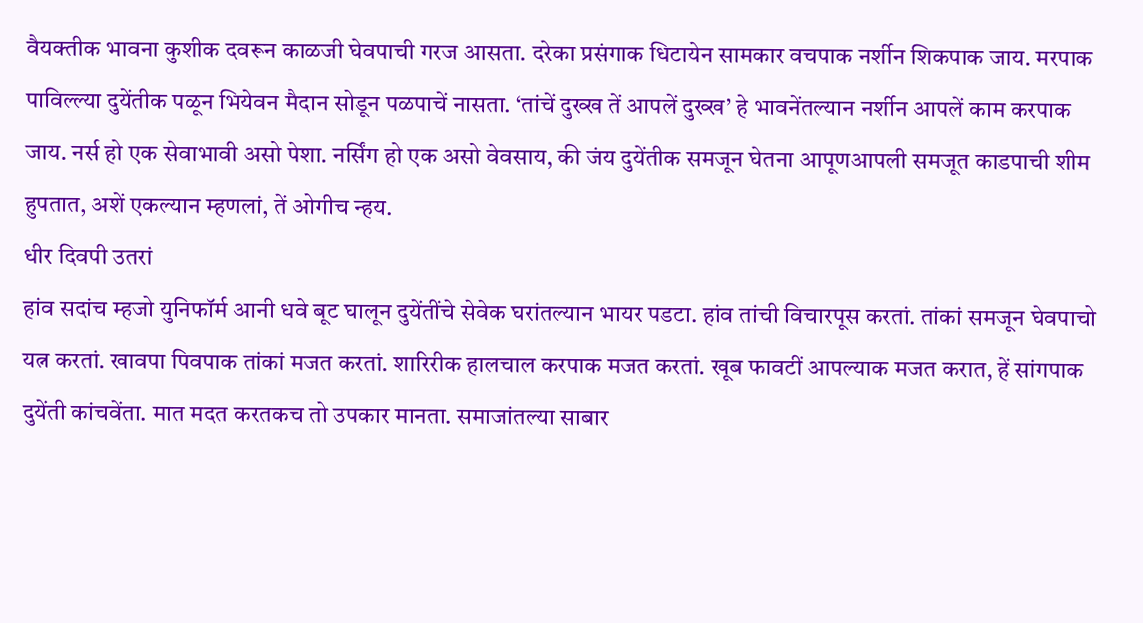वैयक्तीक भावना कुशीक दवरून काळजी घेवपाची गरज आसता. दरेका प्रसंगाक धिटायेन सामकार वचपाक नर्शीन शिकपाक जाय. मरपाक पाविल्ल्या दुयेंतीक पळून भियेवन मैदान सोडून पळपाचें नासता. ‘तांचें दुख्ख तें आपलें दुख्ख’ हे भावनेंतल्यान नर्शीन आपलें काम करपाक जाय. नर्स हो एक सेवाभावी असो पेशा. नर्सिंग हो एक असो वेवसाय, की जंय दुयेंतीक समजून घेतना आपूणआपली समजूत काडपाची शीम हुपतात, अशें एकल्यान म्हणलां, तें ओगीच न्हय.
धीर दिवपी उतरां
हांव सदांच म्हजो युनिफॉर्म आनी धवे बूट घालून दुयेंतींचे सेवेक घरांतल्यान भायर पडटा. हांव तांची विचारपूस करतां. तांकां समजून घेवपाचो यत्न करतां. खावपा पिवपाक तांकां मजत करतां. शारिरीक हालचाल करपाक मजत करतां. खूब फावटीं आपल्याक मजत करात, हें सांगपाक दुयेंती कांचवेंता. मात मदत करतकच तो उपकार मानता. समाजांतल्या साबार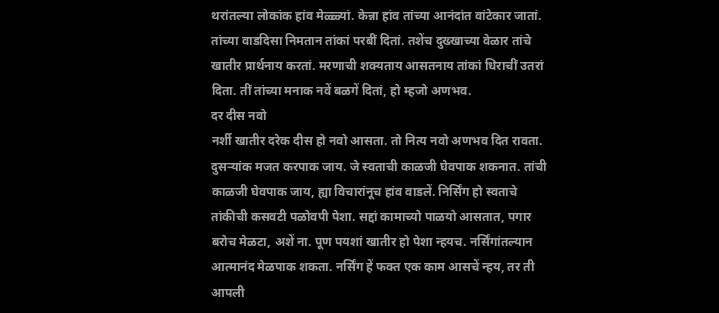थरांतल्या लोकांक हांव मेळ्ळ्यां. केन्ना हांव तांच्या आनंदांत वांटेकार जातां. तांच्या वाडदिसा निमतान तांकां परबीं दितां. तशेंच दुख्खाच्या वेळार तांचे खातीर प्रार्थनाय करतां. मरणाची शक्यताय आसतनाय तांकां धिराचीं उतरां दिता. तीं तांच्या मनाक नवें बळगें दितां, हो म्हजो अणभव.
दर दीस नवो
नर्शी खातीर दरेक दीस हो नवो आसता. तो नित्य नवो अणभव दित रावता. दुसऱ्यांक मजत करपाक जाय. जे स्वताची काळजी घेवपाक शकनात. तांची काळजी घेवपाक जाय, ह्या विचारांनूच हांव वाडलें. निर्सिंग हो स्वताचे तांकीची कसवटी पळोवपी पेशा. सद्दां कामाच्यो पाळयो आसतात, पगार बरोच मेळटा, अशें ना. पूण पयशां खातीर हो पेशा न्हयच. नर्सिंगांतल्यान आत्मानंद मेळपाक शकता. नर्सिंग हें फक्त एक काम आसचें न्हय, तर ती आपली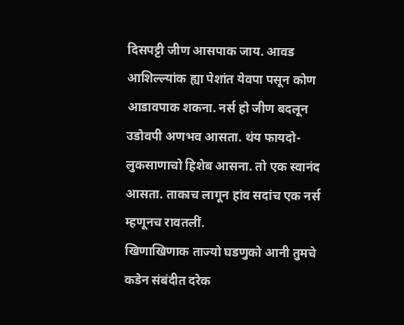दिसपट्टी जीण आसपाक जाय. आवड आशिल्ल्यांक ह्या पेशांत येवपा पसून कोण आडावपाक शकना. नर्स हो जीण बदलून उडोवपी अणभव आसता. थंय फायदो- लुकसाणाचो हिशेब आसना. तो एक स्वानंद आसता. ताकाच लागून हांव सदांच एक नर्स म्हणूनच रावतलीं.
खिणाखिणाक ताज्यो घडणुको आनी तुमचे कडेन संबंदीत दरेक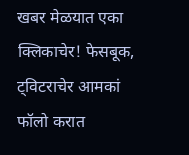खबर मेळयात एका क्लिकाचेर! फेसबूक, ट्विटराचेर आमकां फॉलो करात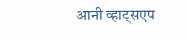आनी व्हाट्सएप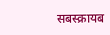सबस्क्रायब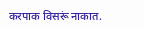करपाक विसरूं नाकात.